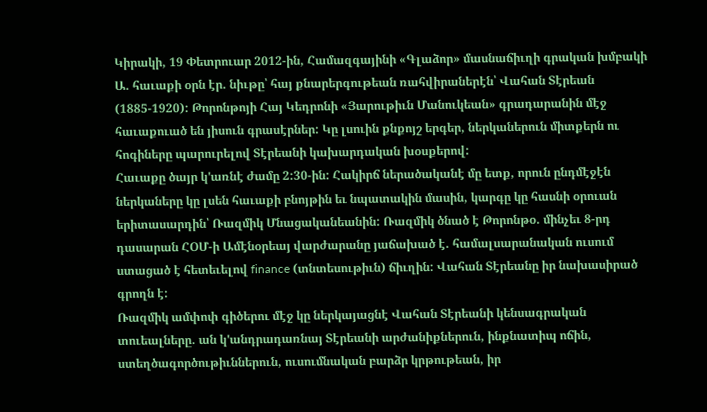Կիրակի, 19 Փետրուար 2012-ին, Համազգայինի «Գլաձոր» մասնաճիւղի գրական խմբակի Ա. հաւաքի օրն էր. նիւթը՝ հայ քնարերգութեան ռահվիրաներէն՝ Վահան Տէրեան (1885-1920): Թորոնթոյի Հայ Կեդրոնի «Յարութիւն Մանուկեան» գրադարանին մէջ հաւաքուած են յիսուն գրասէրներ: Կը լսուին քնքոյշ երգեր, ներկաներուն միտքերն ու հոգիները պարուրելով Տէրեանի կախարդական խօսքերով:
Հաւաքը ծայր կ'առնէ ժամը 2:30-ին: Հակիրճ ներածականէ մը ետք, որուն ընդմէջէն ներկաները կը լսեն հաւաքի բնոյթին եւ նպատակին մասին, կարգը կը հասնի օրուան երիտասարդին՝ Ռազմիկ Մնացականեանին: Ռազմիկ ծնած է Թորոնթօ. մինչեւ 8-րդ դասարան ՀՕՄ-ի Ամէնօրեայ վարժարանը յաճախած է. համալսարանական ուսում ստացած է հետեւելով finance (տնտեսութիւն) ճիւղին: Վահան Տէրեանը իր նախասիրած գրողն է:
Ռազմիկ ամփոփ գիծերու մէջ կը ներկայացնէ Վահան Տէրեանի կենսագրական տուեալները. ան կ'անդրադառնայ Տէրեանի արժանիքներուն, ինքնատիպ ոճին, ստեղծագործութիւններուն, ուսումնական բարձր կրթութեան, իր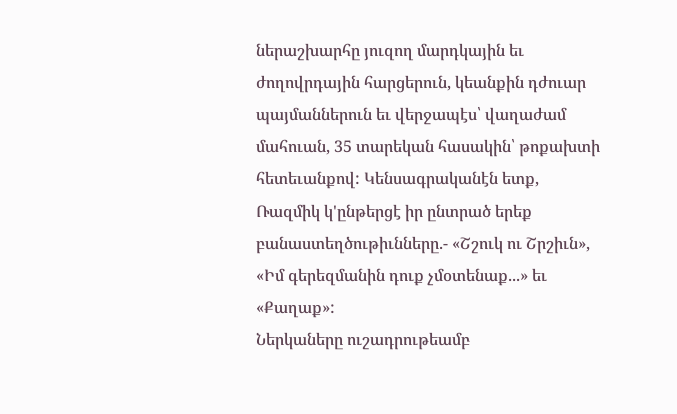ներաշխարհը յուզող մարդկային եւ ժողովրդային հարցերուն, կեանքին դժուար պայմաններուն եւ վերջապէս՝ վաղաժամ մահուան, 35 տարեկան հասակին՝ թոքախտի հետեւանքով: Կենսագրականէն ետք, Ռազմիկ կ'ընթերցէ իր ընտրած երեք բանաստեղծութիւնները.- «Շշուկ ու Շրշիւն», «Իմ գերեզմանին դուք չմօտենաք...» եւ «Քաղաք»:
Ներկաները ուշադրութեամբ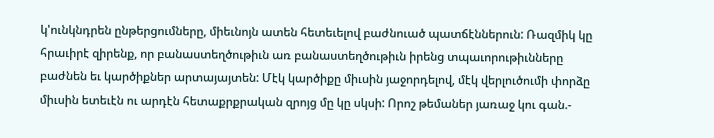կ'ունկնդրեն ընթերցումները, միեւնոյն ատեն հետեւելով բաժնուած պատճէններուն: Ռազմիկ կը հրաւիրէ զիրենք, որ բանաստեղծութիւն առ բանաստեղծութիւն իրենց տպաւորութիւնները բաժնեն եւ կարծիքներ արտայայտեն: Մէկ կարծիքը միւսին յաջորդելով, մէկ վերլուծումի փորձը միւսին ետեւէն ու արդէն հետաքրքրական զրոյց մը կը սկսի: Որոշ թեմաներ յառաջ կու գան.-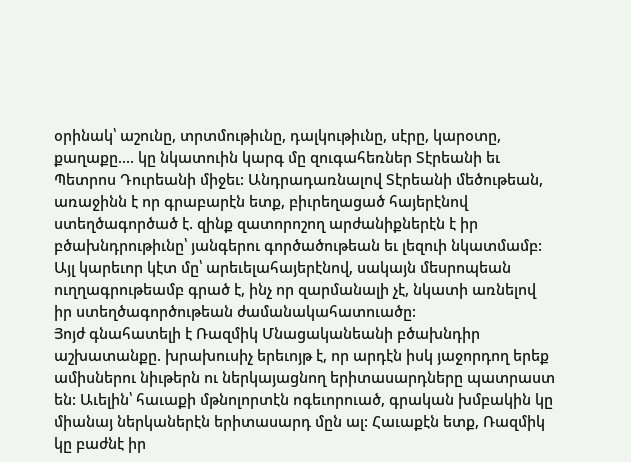օրինակ՝ աշունը, տրտմութիւնը, դալկութիւնը, սէրը, կարօտը, քաղաքը.... կը նկատուին կարգ մը զուգահեռներ Տէրեանի եւ Պետրոս Դուրեանի միջեւ: Անդրադառնալով Տէրեանի մեծութեան, առաջինն է որ գրաբարէն ետք, բիւրեղացած հայերէնով ստեղծագործած է. զինք զատորոշող արժանիքներէն է իր բծախնդրութիւնը՝ յանգերու գործածութեան եւ լեզուի նկատմամբ: Այլ կարեւոր կէտ մը՝ արեւելահայերէնով, սակայն մեսրոպեան ուղղագրութեամբ գրած է, ինչ որ զարմանալի չէ, նկատի առնելով իր ստեղծագործութեան ժամանակահատուածը:
Յոյժ գնահատելի է Ռազմիկ Մնացականեանի բծախնդիր աշխատանքը. խրախուսիչ երեւոյթ է, որ արդէն իսկ յաջորդող երեք ամիսներու նիւթերն ու ներկայացնող երիտասարդները պատրաստ են: Աւելին՝ հաւաքի մթնոլորտէն ոգեւորուած, գրական խմբակին կը միանայ ներկաներէն երիտասարդ մըն ալ: Հաւաքէն ետք, Ռազմիկ կը բաժնէ իր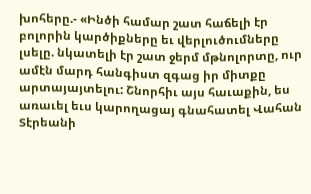խոհերը.- «Ինծի համար շատ հաճելի էր բոլորին կարծիքները եւ վերլուծումները լսելը. նկատելի էր շատ ջերմ մթնոլորտը, ուր ամէն մարդ հանգիստ զգաց իր միտքը արտայայտելու: Շնորհիւ այս հաւաքին, ես առաւել եւս կարողացայ գնահատել Վահան Տէրեանի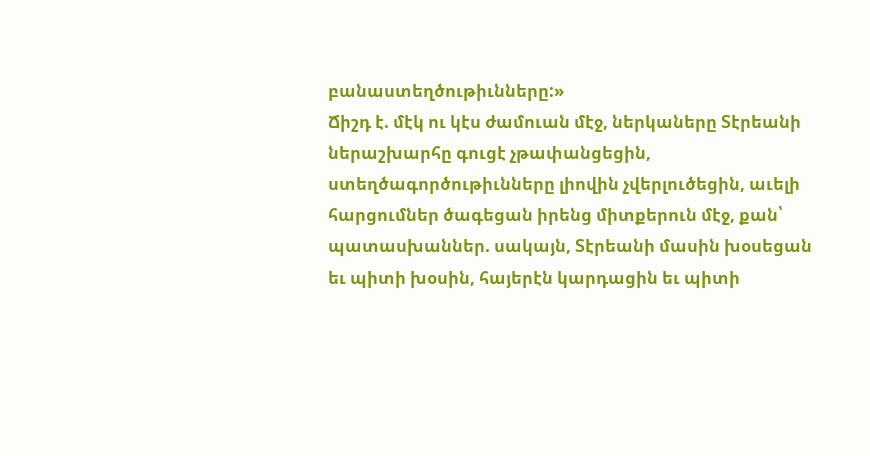բանաստեղծութիւնները:»
Ճիշդ է. մէկ ու կէս ժամուան մէջ, ներկաները Տէրեանի ներաշխարհը գուցէ չթափանցեցին, ստեղծագործութիւնները լիովին չվերլուծեցին, աւելի հարցումներ ծագեցան իրենց միտքերուն մէջ, քան՝ պատասխաններ. սակայն, Տէրեանի մասին խօսեցան եւ պիտի խօսին, հայերէն կարդացին եւ պիտի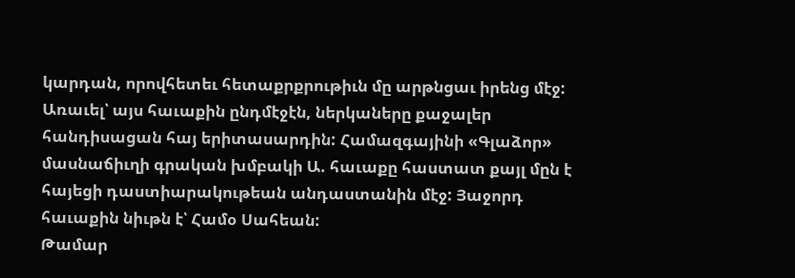կարդան, որովհետեւ հետաքրքրութիւն մը արթնցաւ իրենց մէջ: Առաւել՝ այս հաւաքին ընդմէջէն, ներկաները քաջալեր հանդիսացան հայ երիտասարդին: Համազգայինի «Գլաձոր» մասնաճիւղի գրական խմբակի Ա. հաւաքը հաստատ քայլ մըն է հայեցի դաստիարակութեան անդաստանին մէջ: Յաջորդ հաւաքին նիւթն է՝ Համօ Սահեան:
Թամար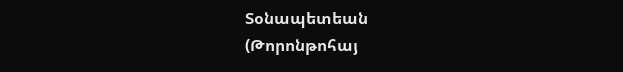Տօնապետեան
(Թորոնթոհայ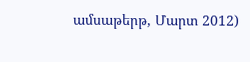ամսաթերթ, Մարտ 2012)